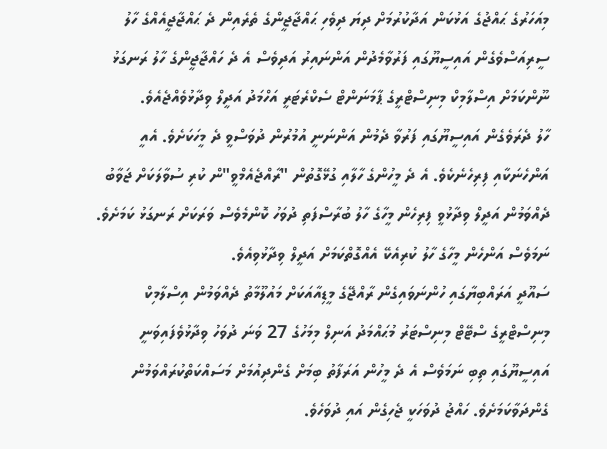މިއަހަރުގެ ޙައްޖުގެ އަޅުކަން އަދާކުރުމަށް ދިޔަ ދިވެހި ޙައްޖާޖީންގެ ތެރެއިން ދެ ޙައްޖާޖީއެއްގެ ހާލު ސީރިއަސްވެގެން އައިސީޔޫގައި ފަރުވާމެދުން އަންނައިރު އަދިވެސް އެ ދެ ހައްޖާޖީންގެ ހާލު ރަނގަޅު ނޫންކަމަށް އިސްލާމިކް މިނިސްޓްރީގެ ޕާމަނަންޓް ސެކްރެޓަރީ އަހްމަދު އަދީލް ވިދާޅުވެއްޖެއެވެ.
ހާލު ދެރަވެގެން އައިސީޔޫގައި ފަރުވާ ދެމުން އަންނަނީ އުމުރުން ދުވަސްވީ ދެ މީހަކަށެވެ. އެއީ އަންހެނަކާއި ފިރިހެނެކެވެ. އެ ދެ މީހުންގެ ހާލާއި ގުޅޭގޮތުން "ރާއްޖެއެމްވީ"ން ކުރި ސުވާލަކަށް ޖަވާބު ދެއްވަމުން އަދީލް ވިދާޅުވީ ފިރިހެން މީހާގެ ހާލު ބުރާސްފަތި ދުވަހު ކޮންމެވެސް ވަރަކަށް ރަނގަޅު ކަމަށެވެ. ނަމަވެސް އަންހެން މީހާގެ ހާލު ކުރިއެކޭ އެއްގޮތްކަމަށް އަދީލް ވިދާޅުވިއެވެ.
ސައޫދީ އަރައްބިޔާގައި ހުންނަވައިގެން ރާއްޖޭގެ މީޑިއާއަކަށް މައުލޫމާތު ދެއްވަމުން އިސްލާމިކް މިނިސްޓްރީގެ ސްޓޭޓް މިނިސްޓަރު މުޙައްމަދު އަނިލް މިމަހުގެ 27 ވަނަ ދުވަހު ވިދާޅުވެފައިވަނީ އައިސީޔޫގައި ތިބި ނަމަވެސް އެ ދެ މީހުން އަރަފާތު ބިމަށް ގެންދިއުމަށް މަސައްކަތްކުރައްވަމުން ގެންދަވާކަމަށެވެ. ހައްޖު ދުވަހަކީ ޖެހިގެން އައި ދުވަހެވެ.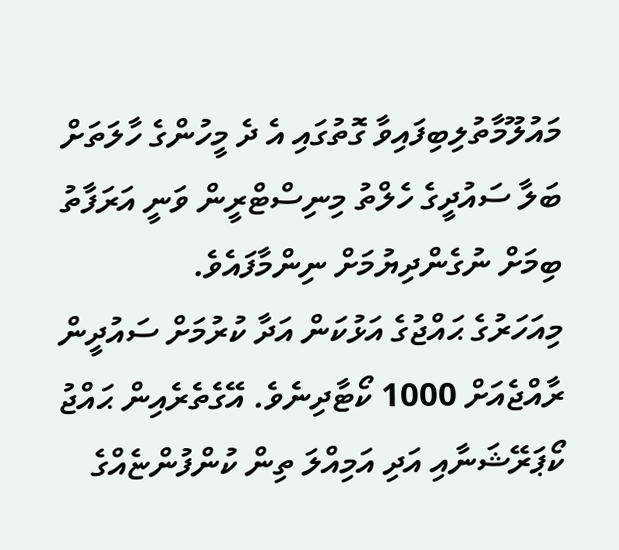މައުލޫމާތުލިބިފައިވާ ގޮތުގައި އެ ދެ މީހުންގެ ހާލަތަށް ބަލާ ސައުދީގެ ހެލްތު މިނިސްޓްރީން ވަނީ އަރަފާތު ބިމަށް ނުގެންދިޔުމަށް ނިންމާފައެވެ.
މިއަހަރުގެ ޙައްޖުގެ އަޅުކަން އަދާ ކުރުމަށް ސައުދީން ރާއްޖެއަށް 1000 ކޯޓާދިނެވެ. އޭގެތެރެއިން ޙައްޖު ކޯޕަރޭޝަނާއި އަދި އަމިއްލަ ތިން ކުންފުންޏެއްގެ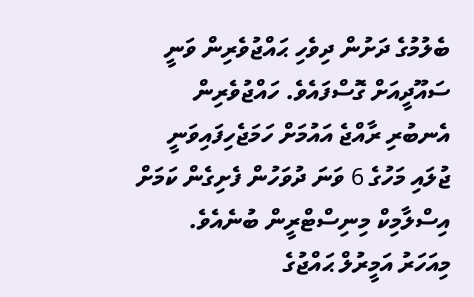ބެލުމުގެ ދަށުން ދިވެހި ޙައްޖުވެރިން ވަނީ ސައޫދީއަށް ގޮސްފައެވެ. ހައްޖުވެރިން އެނބުރި ރާއްޖެ އައުމަށް ހަމަޖެހިފައިވަނީ ޖުލައި މަހުގެ 6 ވަނަ ދުވަހުން ފެށިގެން ކަމަށް އިސްލާމިކް މިނިސްޓްރީން ބުނެއެވެ.
މިއަހަރު އަމީރުލް ޙައްޖުގެ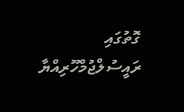ގޮތުގައި ރައީސުލްޖުމްހޫރިއްޔާ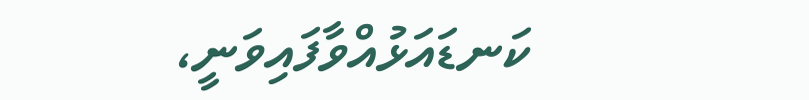ކަނޑައަޅުއްވާފައިވަނީ،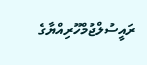ރައީސުލްޖުމްހޫރިއްޔާގެ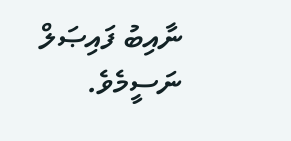ނާއިބު ފައިޞަލް ނަސީމެވެ.